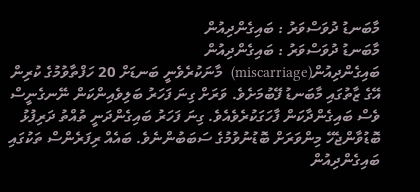މާބަނޑު ދުވަސްވަރު : ބައިގެންދިއުން
މާބަނޑު ދުވަސްވަރު : ބައިގެންދިއުން
ބައިގެންދިއުން(miscarriage)  މާނަކުރެވެނީ ބަނޑަށް 20 ހަފްތާވުމުގެ ކުރިން އޭގެ ޒާތުގައި މާބަނޑު ފޭބުމަށެވެ. ވަރަށް ގިނަ ފަހަރު ބަލިވެއިންކަން ނޭނގެނީސް ވެސް ބައިގެންދާކަން ފާހަގަކުރެވެއެވެ. ގިނަ ފަހަރު ބައިގެންދަނީ ތުއްތު ދަރިފުޅު ބޮޑުވާންޖެހޭ މިންވަރަށް ބޮޑުނުވުމުގެ ސަބަބުންނެވެ. ބައެއް ރިފަރެންސް ތަކުގައި ބައިގެންދިއުން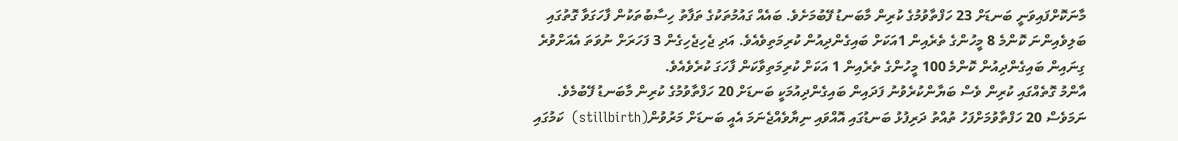މާނަކޮށްފައިވަނީ ބަނޑަށް 23 ހަފްތާވުމުގެ ކުރިން މާބަނޑު ފޭބުމަށެވެ. ބައެއް ގައުމުތަކުގެ ތަފާތު ހިސާބުތަކުން ފާހަގަވާ ގޮތުގައި ބަލިވެއިންނަ ކޮންމެ 8 މީހުންގެ ތެރެއިން 1އަކަށް ބައިގެންދިއުން ކުރިމަތިވެއެވެ. އަދި ޖެހިޖެހިގެން 3 ފަހަރަށް ނުވަތަ އެއަށްވުރެ ގިނައިން ބައިގެންދިއުން ކޮންމެ 100 މީހުންގެ ތެރެއިން 1 އަކަށް ކުރިމަތިވާކަން ފާހަގަ ކުރެވެއެވެ.
އާންމު ގޮތެއްގައި ކުރިން ވެސް ބަޔާންކުރެވުނު ފަދައިން ބައިގެންދިއުމަކީ ބަނޑަށް 20 ހަފްތާވުމުގެ ކުރިން މާބަނޑު ފޭބުމެވެ. ނަމަވެސް 20 ހަފްތާވުމަށްފަހު ތުއްތު ދަރިފުޅު ބަނޑުގައި އޮއްވައި ނިޔާވެއްޖެނަމަ އެއީ ބަނޑަށް މަރުވުން(stillbirth)  ކަމުގައި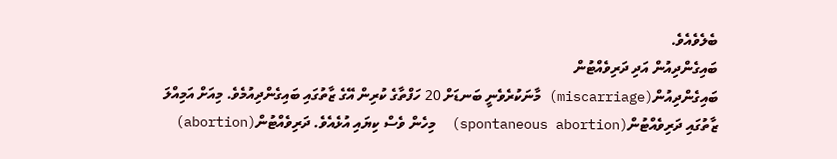ބެލެވެއެވެ.
ބައިގެންދިއުން އަދި ދަރިވެއްޓުން
ބައިގެންދިއުން(miscarriage) މާނަކުރެވެނީ ބަނޑަށް 20 ހަފްތާގެ ކުރިން އޭގެ ޒާތުގައި ބައިގެންދިއުމެވެ. މިއަށް އަމިއްލަ ޒާތުގައި ދަރިވެއްޓުން(spontaneous abortion)  މިހެން ވެސް ކިޔައި އުޅެއެވެ. ދަރިވެއްޓުން(abortion)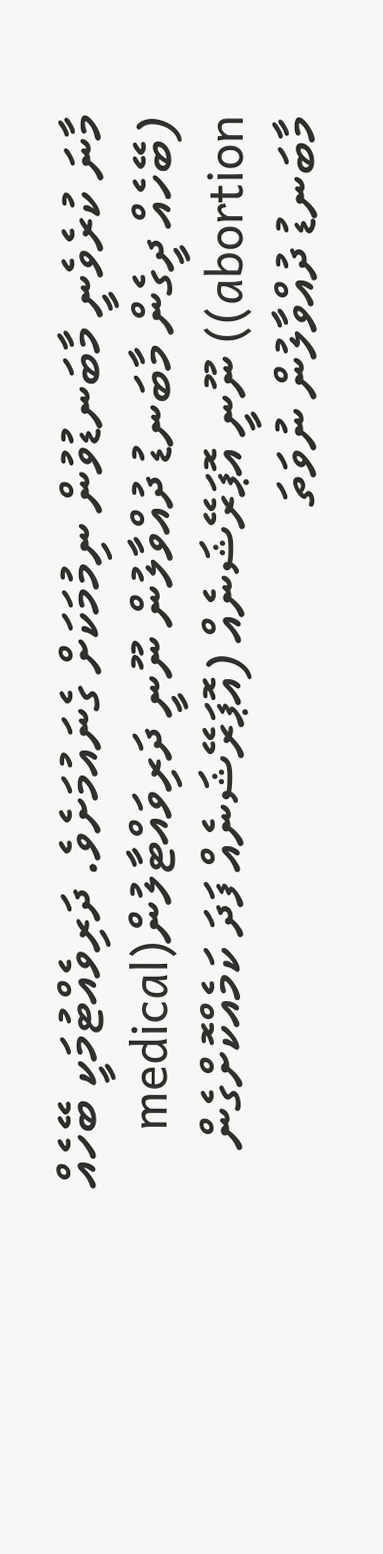މާނަ ކުރެވެނީ މާބަނޑުވުން ނިމުމަކަށް ގެނައުމަށެވެ. ދަރިވެއްޓުމަކީ ބޭހެއް (ބޭހެއް ދީގެން މާބަނޑު ދުއްވާލުން ނޫނީ ދަރިވައްޓާލުން(medical abortion)) ނޫނީ އޮޕަރޭޝަނެއް (އޮޕަރޭޝަނެއް ފަދަ ކަމެއްކޮށްގެން މާބަނޑު ދުއްވާލުން ނުވަތަ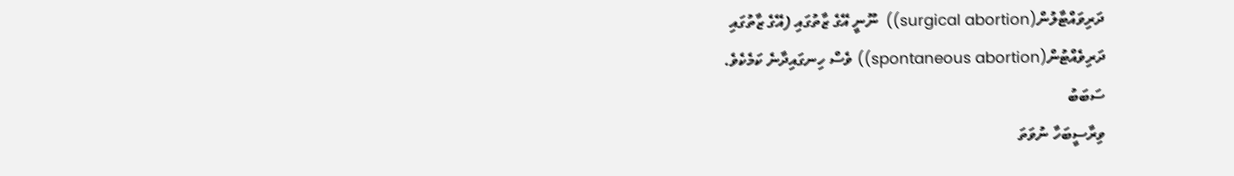ދަރިވައްޓާލުން(surgical abortion))  ނޫނީ އޭގެ ޒާތުގައި (އޭގެ ޒާތުގައި ދަރިވެއްޓުން(spontaneous abortion)) ވެސް ހިނގައިދާނެ ކަމެކެވެ.
ސަބަބު
ވިރާސީބަހާ ނުވަތަ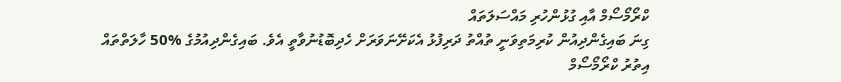ކްރޯމޯސޯމް އާއި ގުޅުންހުރި މައްސަލަތައް
ގިނަ ބައިގެންދިއުން ކުރިމަތިވަނީ ތުއްތު ދަރިފުޅު އެކަށޭނަވަރަށް ހެދިބޮޑުނުވާތީ އެވެ. ބައިގެންދިއުމުގެ %50 ހާލަތްތައް އިތުރު ކްރޯމޯސޯމް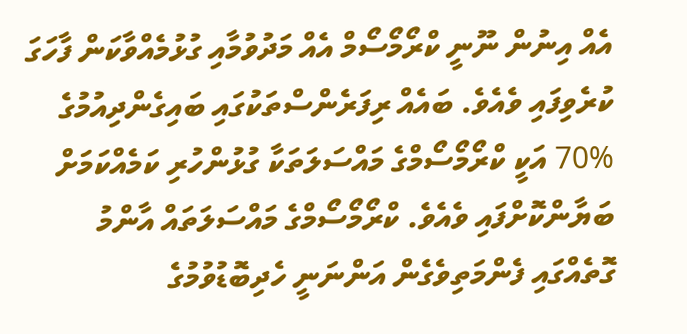އެއް އިނުން ނޫނީ ކްރޯމޯސޯމް އެއް މަދުވުމާއި ގުޅުމެއްވާކަން ފާހަގަ ކުރެވިފައި ވެއެވެ. ބައެއް ރިފަރެންސްތަކުގައި ބައިގެންދިއުމުގެ %70 އަކީ ކްރޯމޯސޯމްގެ މައްސަލަތަކާ ގުޅުންހުރި ކަމެއްކަމަށް ބަޔާންކޮށްފައި ވެއެވެ. ކްރޯމޯސޯމްގެ މައްސަލަތައް އާންމު ގޮތެއްގައި ފެންމަތިވެގެން އަންނަނީ ހެދިބޮޑުވުމުގެ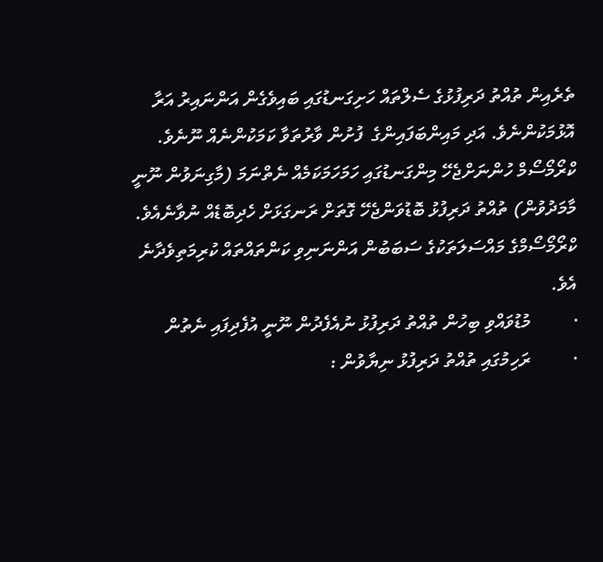ތެރެއިން ތުއްތު ދަރިފުޅުގެ ސެލްތައް ހަށިގަނޑުގައި ބައިވެގެން އަންނައިރު އަރާ އޮޅުމަކުންނެވެ. އަދި މައިންބަފައިންގެ  ފުށުން ވާރުތަވާ ކަމަކުންނެއް ނޫނެވެ. ކްރޯމޯސޯމް ހުންނަށްޖެހޭ މިންގަނޑުގައި ހަމަހަމަކަމެއް ނެތްނަމަ (މާގިނަވުން ނޫނީ މާމަދުވުން) ތުއްތު ދަރިފުޅު ބޮޑުވަންޖެހޭ ގޮތަށް ރަނގަޅަށް ހެދިބޮޑެއް ނުވާނެއެވެ.
ކްރޯމޯސޯމްގެ މައްސަލަތަކުގެ ސަބަބުން އަންނަނިވި ކަންތައްތައް ކުރިމަތިވެދާނެ އެވެ.
·         މުޑުވައްވި ބިހުން ތުއްތު ދަރިފުޅު ނުއެފެދުން ނޫނީ އުފެދިފައި ނެތުން
·         ރަހިމުގައި ތުއްތު ދަރިފުޅު ނިޔާވުން :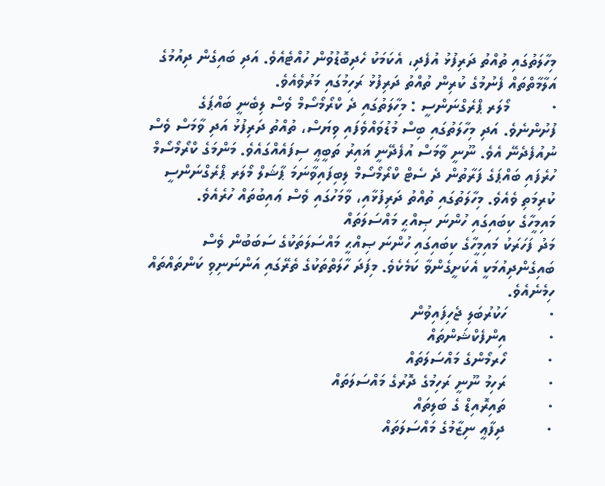މިހާލަތުގައި ތުއްތު ދަރިފުޅު އުފެދި، އެކަމަކު ހެދިބޮޑުވުން ހުއްޓެއެވެ. އަދި ބައިގެން ދިއުމުގެ އަލާމާތްތައް ފެނުމުގެ ކުރިން ތުއްތު ދަރިފުޅު ރަހިމުގައި މަރުވެއެވެ.
·         މޯލަރ ޕްރެގްނަންސީ : މިހާލަތުގައި ދެ ކްރޯމޯސޯމް ވެސް ލިބެނީ ބައްޕަގެ ފުށުންނެވެ. އަދި މިހާލަތުގައި ބިސް މުޑުވައްވެފައި ވިޔަސް، ތުއްތު ދަރިފުޅު އަދި ވާމަސް ވެސް ނުއުފެދެނޭ އެވެ. ނޫނީ ވާމަސް އުފެދޭނީ ޣައިރު ތަބީޢީ ސިފައެއްގައެވެ. މަންމަގެ ކްރޯމޯސޯމް ހުރެފައި ބައްޕަގެ ފަރާތުން ދެ ސެޓް ކްރޯމޯސޯމް ލިބިފައިވާނަމަ ޕާޝަލް މޯލަރ ޕްރެގްނަންސީ ކުރިމަތި ވެއެވެ. މިހާލަތުގައި ތުއްތު ދަރިފުޅާއި، ވާމަހުގައި ވެސް ޢައިބުތައް ހުރެއެވެ.
މައިމީހާގެ ކިބައިގައި ހުންނަ ޞިއްޙީ މައްސަލަތައް
މަދު ފަހަރަކު މައިމީހާގެ ކިބައިގައި ހުންނަ ޞިއްޙީ މައްސަލަތަކުގެ ސަބަބުން ވެސް ބައިގެންދިއުމަކީ އެކަށީގެންވާ ކަމެކެވެ. މިފަދަ ހާލަތްތަކުގެ ތެރޭގައި އަންނަނިވި ކަންތައްތައް ހިމެނެއެވެ.
·         ހަކުރުބަލި ޖެހިފައިވުން
·         އިންފެކްޝަންތައް
·         ހޯރމޯންގެ މައްސަލަތައް
·         ރަހިމު ނޫނީ ރަހިމުގެ ދޮރުގެ މައްސަލަތައް
·         ތައިރޮއިޑް ގެ ބަލިތައް
·         ދިފާޢީ ނިޒާމުގެ މައްސަލަތައް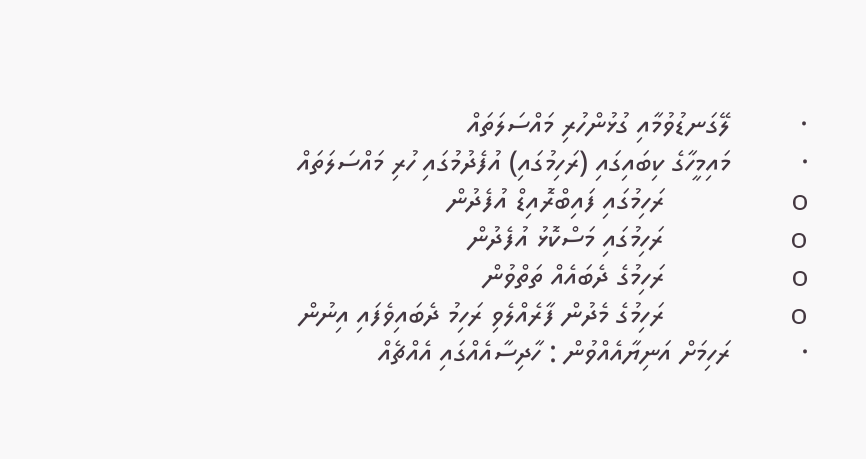·         ލޭގަނޑުވުމާއި ގުޅުންހުރި މައްސަލަތައް
·         މައިމީހާގެ ކިބައިގައި (ރަހިމުގައި) އުފެދުމުގައި ހުރި މައްސަލަތައް
o       ރަހިމުގައި ފައިބްރޮއިޑް އުފެދުން
o       ރަހިމުގައި މަސްކޮޅު އުފެދުން
o       ރަހިމުގެ ދެބައެއް ތަތްވުން
o       ރަހިމުގެ މެދުން ފާރެއްލެވި ރަހިމު ދެބައިވެފައި އިނުން
·         ރަހިމަށް އަނިޔާއެއްވުން : ހާދިސާއެއްގައި އެއްޗެއް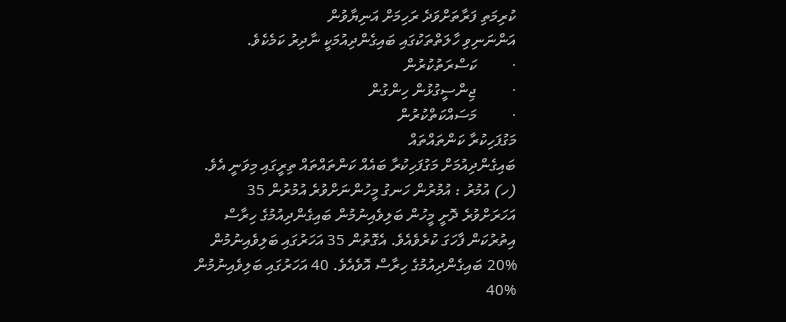ކުރިމަތި ފަރާތަށްވަދެ ރަހިމަށް އަނިޔާވުން
އަންނަނިވި ހާލަތްތަކުގައި ބައިގެންދިއުމަކީ ނާދިރު ކަމެކެވެ.
·         ކަސްރަތުކުރުން
·         ޖިންސީގުޅުން ހިންގުން
·         މަސައްކަތްކުރުން
މަގުފަހިކުރާ ކަންތައްތައް
ބައިގެންދިއުމަށް މަގުފަހިކުރާ ބައެއް ކަންތައްތައް ތިރީގައި މިވަނީ އެވެ.
(ހ) އުމުރު : އުމުރުން ހަނގު މީހުންނަށްވުރެ އުމުރުން 35 އަހަރަށްވުރެ ދޮށީ މީހުން ބަލިވެއިނުމުން ބައިގެންދިއުމުގެ ހިރާސް އިތުރުކަން ފާހަގަ ކުރެވެއެވެ. އެގޮތުން 35 އަހަރުގައި ބަލިވެއިނުމުން %20 ބައިގެންދިއުމުގެ ހިރާސް އޮވެއެވެ. 40 އަހަރުގައި ބަލިވެއިނުމުން %40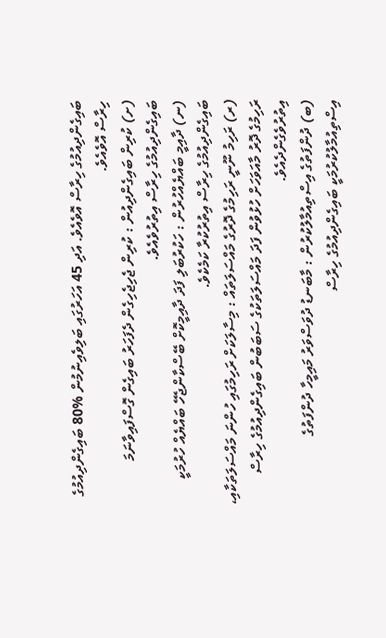ބައިގެންދިއުމުގެ ހިރާސް އޮވެއެވެ. އަދި 45 އަހަރުގައި ބަލިވެއިނުމުން %80 ބައިގެންދިއުމުގެ ހިރާސް އޮވެއެވެ.
(ށ) ކުރިން ބައިގެންދިއުން : ކުރިން ޖެހިޖެހިގެން ދެފަހަރު ބައިގެން ގޮސްފައިވާނަމަ ބައިގެންދިއުމުގެ ހިރާސް އިތުރުވެއެވެ.
(ނ) ދާއިމީ ބައްޔެއްހުރުން : ހަކުރުބަލި ފަދަ ދާއިމީކޮށް ބޭސްކާންޖެހޭ ބައްޔެއް ހުރުމަކީ ބައިގެންދިއުމުގެ ހިރާސް އިތުރުކުރާ ކަމެކެވެ.
(ރ) ރަހިމު ނޫނީ ރަހިމުގެ ދޮރުގެ މައްސަލަތައް : މިސާލަކަށް ރަހިމުގައި ހުންނަ މައްސަލަތަކާއި، ރަހިމުގެ ދޮރު މާއަވަހަށް ހުޅުވުން ފަދަ މައްސަލަތަކުގެ ސަބަބުން ބައިގެންދިއުމުގެ ހިރާސް އިތުރުވެގެންދެއެވެ.
(ބ) ދުންފަތުގެ އިސްތިއުމާލުކުރުން : މާބަނޑު ދުވަސްވަރު މައިމީހާ ދުންފަތުގެ އިސްތިއުމާލުކުރުމަކީ ބައިގެންދިއުމުގެ ހިރާސް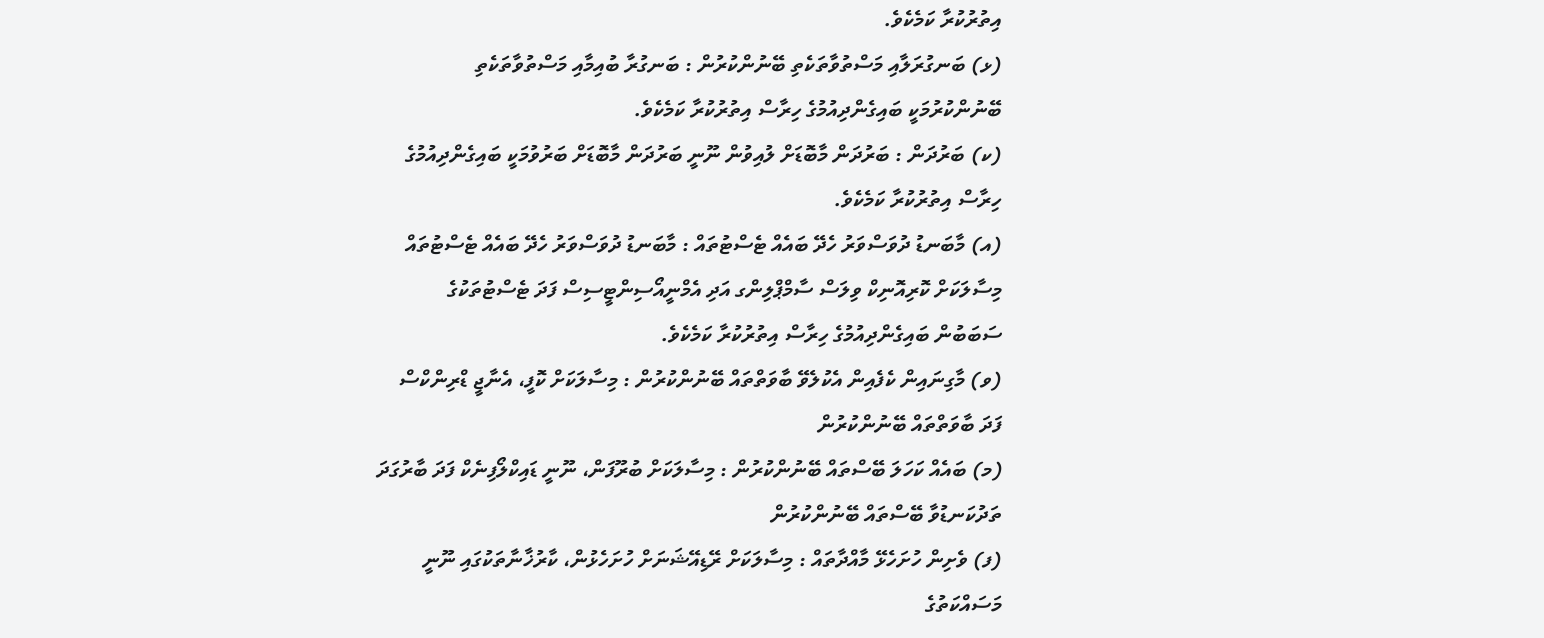އިތުރުކުރާ ކަމެކެވެ.
(ޅ) ބަނގުރަލާއި މަސްތުވާތަކެތި ބޭނުންކުރުން : ބަނގުރާ ބުއިމާއި މަސްތުވާތަކެތި ބޭނުންކުރުމަކީ ބައިގެންދިއުމުގެ ހިރާސް އިތުރުކުރާ ކަމެކެވެ.
(ކ) ބަރުދަން : ބަރުދަން މާބޮޑަށް ލުއިވުން ނޫނީ ބަރުދަން މާބޮޑަށް ބަރުވުމަކީ ބައިގެންދިއުމުގެ ހިރާސް އިތުރުކުރާ ކަމެކެވެ.
(އ) މާބަނޑު ދުވަސްވަރު ހެދޭ ބައެއް ޓެސްޓުތައް : މާބަނޑު ދުވަސްވަރު ހެދޭ ބައެއް ޓެސްޓުތައް މިސާލަކަށް ކޮރިއޮނިކް ވިލަސް ސާމްޕްލިންގ އަދި އެމްނީއޯސިންޓީސިސް ފަދަ ޓެސްޓުތަކުގެ ސަބަބުން ބައިގެންދިއުމުގެ ހިރާސް އިތުރުކުރާ ކަމެކެވެ.
(ވ) މާގިނައިން ކެފެއިން އެކުލެވޭ ބާވަތްތައް ބޭނުންކުރުން : މިސާލަކަށް ކޮފީ، އެނާޖީ ޑްރިންކްސް ފަދަ ބާވަތްތައް ބޭނުންކުރުން
(މ) ބައެއް ކަހަލަ ބޭސްތައް ބޭނުންކުރުން : މިސާލަކަށް ބުރޫފަން، ނޫނީ ޑައިކްލޯފިނެކް ފަދަ ބާރުގަދަ ތަދުކަނޑުވާ ބޭސްތައް ބޭނުންކުރުން
(ފ) ވެށިން ހުށަހެޅޭ މާއްދާތައް : މިސާލަކަށް ރޭޑިއޭޝަނަށް ހުށަހެޅުން، ކާރުޚާނާތަކުގައި ނޫނީ މަސައްކަތުގެ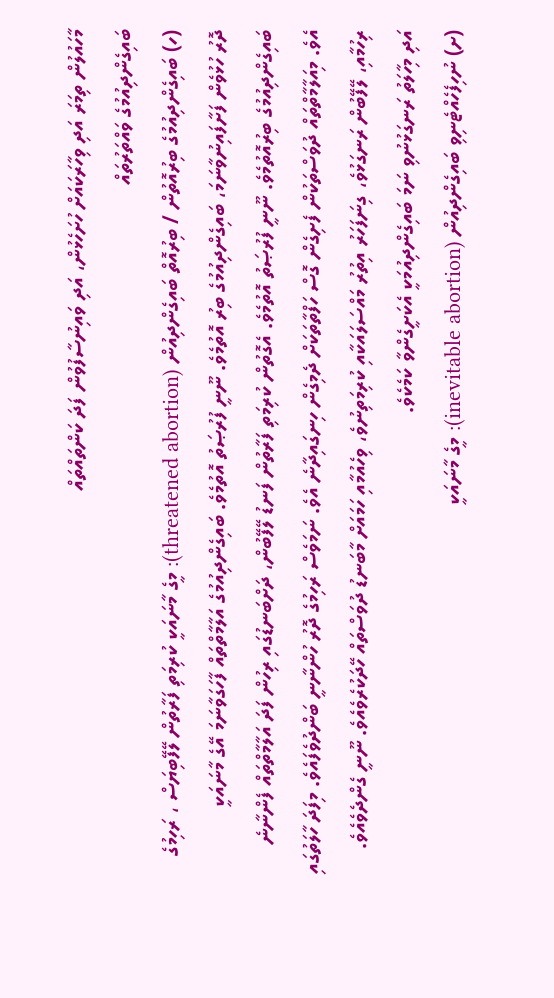މާހައުލުން ތިމަރަ އަދި ވިހާރަކައަށް ހުށަހެޅުން، އަދި ވައިނުސާފުވުން ފަދަ ކަންތައްތައް
ބައިގެންދިއުމުގެ ވައްތަރުތައް
(ހ) ބައިގެންދިއުމުގެ ބިރުއޮތުން / ބިރުއޮތް ބައިގެންދިއުން (threatened abortion): މީގެ މާނައަކީ ކުރިމަތި ފަރާތުން ލޭފޭބިޔަސް ، ރަހިމުގެ ދޮރު ހުޅުވެން ފަށާފައިނުވާނަމަ، ބައިގެންދިއުމުގެ ބިރު އޮތުމެވެ. ނޫނީ ފުރުޞަތު އޮތުމެވެ. ބައިގެންދިއުމުގެ އަލާމާތްތައް ފާހަގަވާނަމަ އޭގެ މާނައަކީ ބައިގެންދިއުމުގެ ބިރުއޮތުމެވެ. ނޫނީ ފުރުޞަތު އޮތުމެވެ. އެގޮތުން ކުރިމަތި ފަރާތުން ފަނޑު ލޭފޭބުން، ދަށްބަނޑުގައި ރިހުން ފަދަ އަލާމާތްތައް ފެންނާނެ އެވެ. މިއަލާމާތްތައް ދުވަސްތަކުން ފެށިގެން ގޮސް ހަފްތާތަކަށް ދެމިގެން ހިނގައިދާނެ އެވެ. ނަމަވެސް ރަހިމުގެ ދޮރު ހުންނާނީ ބަންދުވެފައެވެ. މިފަދަ ހާލަތުގައި ރިހުމާއި، ލޭފޭބުން ރަނގަޅުވެ، ގިނަފަހަރު އިތުރު މައްސަލައަކާއި ކުރިމަތިނުވެ، ވިހެއުމާއި ހަމައަށް މާބަނޑު ދުވަސްތައް ހޭދަކުރެވެއެވެ. ނޫނީ ގެންދެވެއެވެ. އަދި މިހާލަތު ރަނގަޅުނުވި ނަމަ ބައިގެންދިއުމަކީ އެކަށީގެންވާ ކަމެކެވެ.
(ށ) ނުހިފެހެއްޓެނިވި ބައިގެންދިއުން (inevitable abortion): މީގެ މާނައަކީ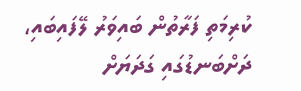ކުރިމަތި ފަރާތުން ބައިވަރު ލޭފައިބައި، ދަށްބަނޑުގައި ގަދަޔަށް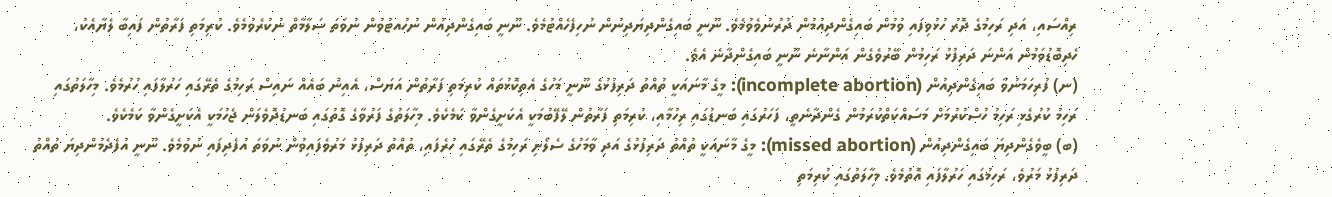ރިއްސައި، އަދި ރަހިމުގެ ދޮރު ހުޅުވިފައި ވުމުން ބައިގެންދިއުމުން ދުރުނުވެވުމެވެ. ނޫނީ ބައިގެންދިޔަދިނުން ނުހިފެހެއްޓުމެވެ. ނޫނީ ބައިގެންދިއުން ނުހުއޓުވުން ނުވަތަ ސަލާމާތް ނުކުރެވުމެވެ. ކުރިމަތި ފަރާތުން ފައިބާ ލެޔާއެކު، ހެދިބޮޑުވަމުން އަންނަ ދަރިފުޅު ރަހިމުން ބޭރުވެގެން އަންނާނެ ނޫނީ ބައިގެންދާނެ އެވެ.
(ނ) ފުރިހަމަނުވާ ބައިގެންދިއުން (incomplete abortion): މީގެ މާނައަކީ ތުއްތު ދަރިފުޅުގެ ނޫނީ މަހުގެ އެތިކޮޅުތައް ކުރިމަތި ފަރާތުން އަޔަސް، އެއިން ބައެއް ނައިސް ރަހިމުގެ ތެރޭގައި ހަރުލާފައި ހުރުމެވެ. މިހާލަތުގައި ރަހިމު ކުރުގެޅި ރަހިމު ހުސްކުރުމަށް މަސައްކަތްކުރަމުން ގެންދާނެތީ، ފަހަރުގައި ބަނޑުގައި ރިހުމާއި، ކުރިމަތި ފަރާތުން ލޭފޭބުމަކީ އެކަށީގެންވާ ކަމެކެވެ. މިހާލަތުގެ ފަރުވާގެ ގޮތުގައި ބަނޑުދޮވެލަން ޖެހުމަކީ އެކަށީގެންވާ ކަމެކެވެ.
(ބ) ބީވެގެންދިޔަ ބައިގެންދިއުން (missed abortion): މީގެ މާނައަކީ ތުއްތު ދަރިފުޅުގެ އަދި ވާމަހުގެ ސެލޯށި ރަހިމުގެ ތެރޭގައި ހުރެފައި، ތުއްތު ދަރިފުޅު މަރުވެފައިވުން ނުވަތަ އުފެދިފައި ނުވުމެވެ. ނޫނީ އުފެދެމުންދިޔަ ތުއްތު ދަރިފުޅު މަރުވެ، ރަހިމުގައި ހަރުލާފައި އޮތުމެވެ. މިހާލަތުގައި ކުރިމަތި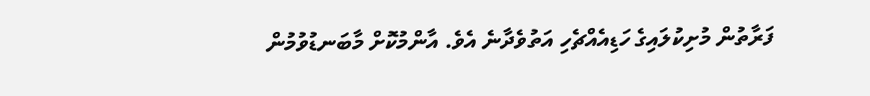ފަރާތުން މުށިކުލައިގެ ހަޑިއެއްޗެހި އަތުވެދާނެ އެވެ. އާންމުކޮށް މާބަނޑުވުމުން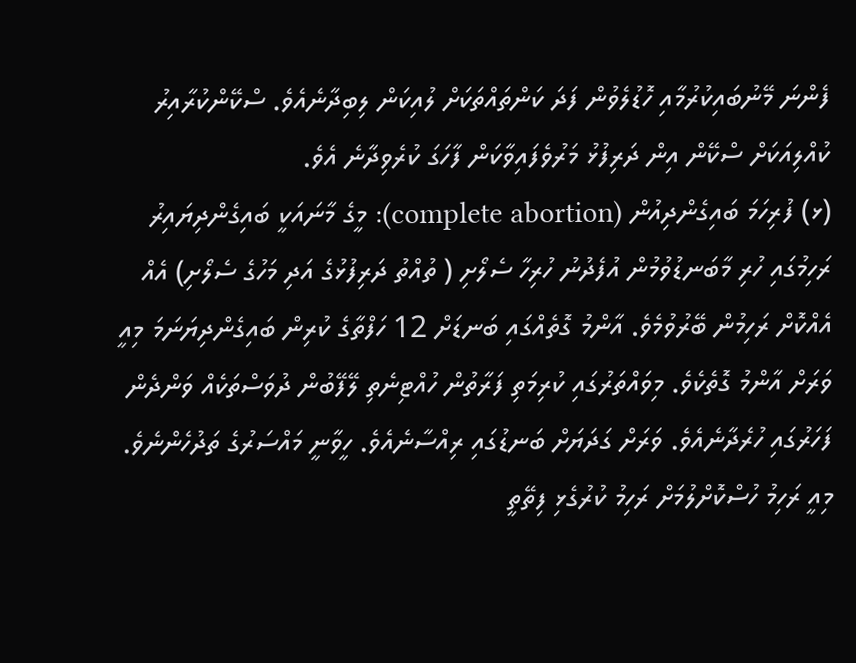ފެންނަ މޭނުބައިކުރުމާއި ހޮޑުލެވުން ފަދަ ކަންތައްތަކަށް ލުއިކަން ލިބިދާނެއެވެ. ސްކޭންކުރާއިރު ކުއްލިއަކަށް ސްކޭން އިން ދަރިފުޅު މަރުވެފައިވާކަން ފާހަގަ ކުރެވިދާނެ އެވެ.
(ޅ) ފުރިހަމަ ބައިގެންދިއުން (complete abortion): މީގެ މާނައަކީ ބައިގެންދިޔައިރު ރަހިމުގައި ހުރި މާބަނޑުވުމުން އުފެދުނު ހުރިހާ ސެލޯށި ( ތުއްތު ދަރިފުޅުގެ އަދި މަހުގެ ސެލޯށި) އެއް އެއްކޮށް ރަހިމުން ބޭރުވުމެވެ. އާންމު ގޮތެއްގައި ބަނޑަށް 12 ހަފްތާގެ ކުރިން ބައިގެންދިޔަނަމަ މިއީ ވަރަށް އާންމު ގޮތެކެވެ. މިވައްތަރުގައި ކުރިމަތި ފަރާތުން ހުއްޓިނެތި ލޭފޭބުން ދުވަސްތަކެއް ވަންދެން ފަހަރުގައި ހުރެދާނެއެވެ. ވަރަށް ގަދަޔަށް ބަނޑުގައި ރިއްސާނެއެވެ. ހީވާނީ މައްސަރުގެ ތަދުހެންނެވެ. މިއީ ރަހިމު ހުސްކޮށްލުމަށް ރަހިމު ކުރުގެޅި ފިތޭތީ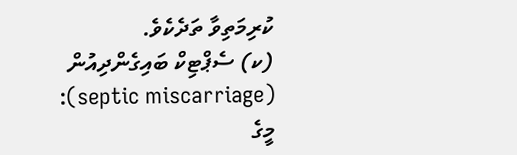ކުރިމަތިވާ ތަދެކެވެ.
(ކ) ސެޕްޓިކް ބައިގެންދިއުން (septic miscarriage): މީގެ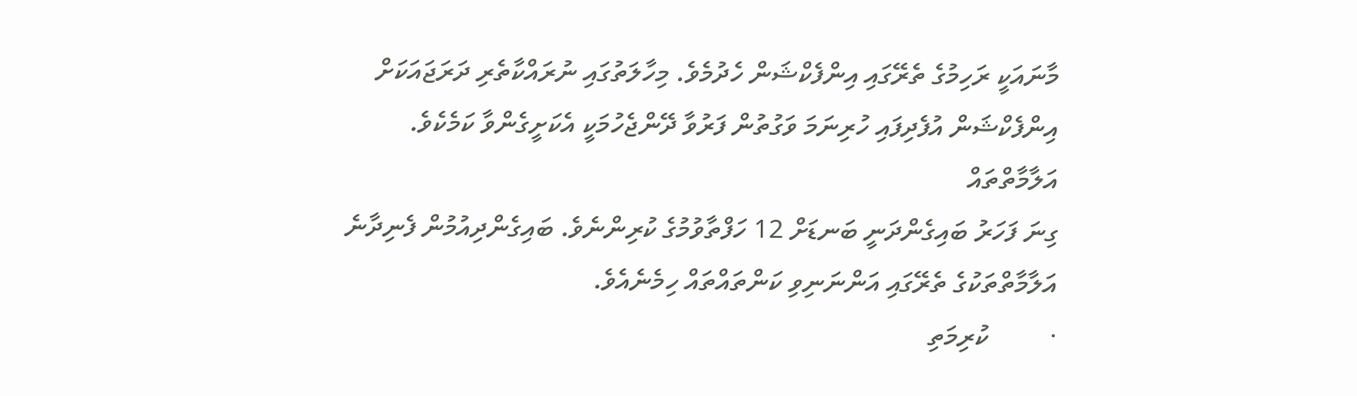މާނައަކީ ރަހިމުގެ ތެރޭގައި އިންފެކްޝަން ހެދުމެވެ. މިހާލަތުގައި ނުރައްކާތެރި ދަރަޖައަކަށް އިންފެކްޝަން އުފެދިފައި ހުރިނަމަ ވަގުތުން ފަރުވާ ދޭންޖެހުމަކީ އެކަށީގެންވާ ކަމެކެވެ.
އަލާމާތްތައް
ގިނަ ފަހަރު ބައިގެންދަނީ ބަނޑަށް 12 ހަފްތާވުމުގެ ކުރިންނެވެ. ބައިގެންދިއުމުން ފެނިދާނެ އަލާމާތްތަކުގެ ތެރޭގައި އަންނަނިވި ކަންތައްތައް ހިމެނެއެވެ.
·         ކުރިމަތި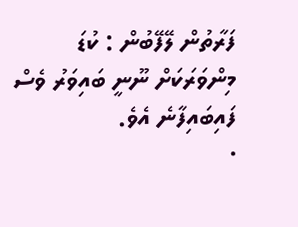ފަރާތުން ލޭފޭބުން : ކުޑަ މިންވަރަކަށް ނޫނީ ބައިވަރު ވެސް ފައިބައިފާނެ އެވެ.
·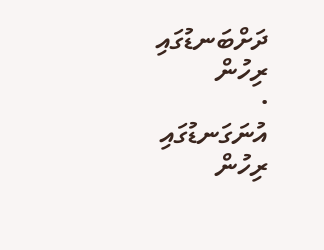ދަށްބަނޑުގައި ރިހުން
·         އުނަގަނޑުގައި ރިހުން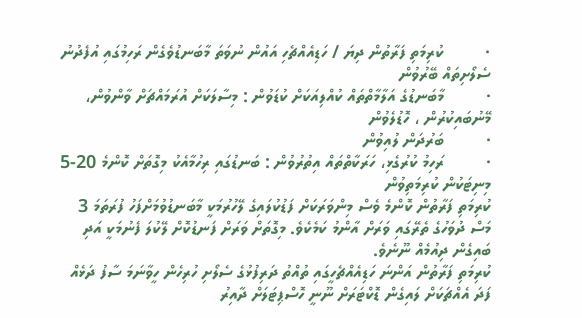·         ކުރިމަތި ފަރާތުން ދިޔަ / ހަޑިއެއްޗެހި އައުން ނުވަތަ މާބަނޑުވެގެން ރަހިމުގައި އުފެދުނު ސެލޯށިތައް ބޭރުވުން
·         މާބަނޑުގެ އަލާމާތްތައް ކުއްލިއަކަށް ކުޑަވުން : މިސާލަކަށް އުރަމައްޗަށް ވާންވުން، މޭނުބައިކުރުން ، ހޮޑުލެވުން
·         ބަރުދަން ލުއިވުން
·         ރަހިމު ކުރުގެޅި، ހަރަކާތްތައް އިތުރުވުން : ބަނޑުގައި ރިހުމާއެކު މިގޮތަށް ކޮންމެ 20-5 މިނިޓަކުން ކުރިމަތިވުން
ކުރިމަތި ފަރާތުން ކޮންމެ ވެސް މިންވަރަކަށް ފަޑުކުލައިގެ ލޭހުރުމަކީ މާބަނޑުވުމަށްފަހު ފުރަތަމަ 3 މަސް ދުވަހުގެ ތެރޭގައި ވަރަށް އާންމު ކަމެކެވެ. މިގޮތަށް ވަރަށް ފަނޑުކޮށް ލޭކުލަ ފެނުމަކީ އަދި ބައިގެން ދިއުމެއް ނޫނެވެ.
ކުރިމަތި ފަރާތުން އަންނަ ހަޑިއެއްޗެހީގައި ތުއްތު ދަރިފުޅުގެ ސެލޯށި ހުރިހެން ހީވާނަމަ ސާފު ދަޅެއް ފަދަ އެއްޗަކަށް ލައިގެން ޑޮކްޓަރަށް ނޫނީ ހޮސްޕިޓަލަށް ދާއިރު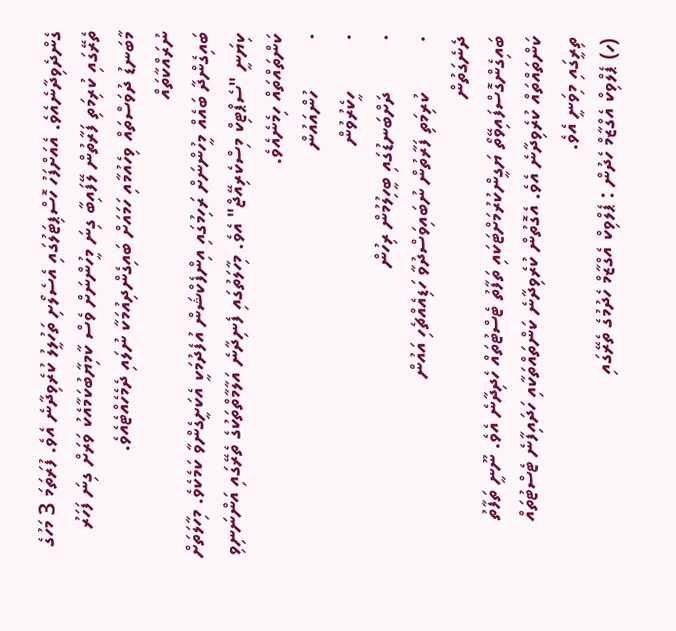ގެންދެވިދާނެއެވެ. އެއަށްފަހު ހޮސްޕިޓަލުގައި އެސެލޯށި ތަހުލީލު ކުރެވިދާނެ އެވެ. ފުރަތަމަ 3 މަހުގެ ތެރޭގައި ކުރިމަތި ފަރާތުން ލޭފައިބާ ގިނަ މީހުންނަށް ވެސް ކާމިޔާބުކަމާއެކު ވަރަށް ގިނަ ފަހަރު މާބަނޑު ދުވަސްތައް ވިހެއުމާއި ހަމައަށް ބައިގެންދިއުމަކާ ނުލައި ދެމެހެއްޓެއެވެ.
ނުރައްކާތައް
ބައިގެންދާ ބައެއް މީހުންނަށް ރަހިމުގައި އިންފެކްޝަން އުފެދުމަކީ އެކަށީގެންވާ ކަމެކެވެ. މިހާލަތަށް ކިޔަނީ "ސެޕްޓިކް މިސްކެރިއޭޖް" އެވެ. މިހާލަތުގައި ފެނިދާނެ އަލާމާތްތަކުގެ ތެރޭގައި އަންނަނިވި ކަންތައްތައް ހިމެނެއެވެ.
·         ހުންއައުން
·         ހީކެރުވުން
·         ދަށްބަނޑުގައި ބީހިލުމުން ރިހުން
·         ކުރިމަތި ފަރާތުން ނުބައިވަސްދުވާ ހަޑިއެއްޗެހި އައުން
ދެނެގަތުން
ބައިގެންގޮސްފައިވޭތޯ ޔަގީންކުރުމަށްޓަކައި ތަފާތު ޓެސްޓުތައް ހެދިދާނެ އެވެ. ނޫނީ ތަފާތު ކަންތައްތައް ކުރެވިދާނެ އެވެ. އެގޮތުން ކުރެވިދާނެ ކަންތައްތަކާއި ހަދައިފާނެ ޓެސްޓުތައް ތިރީގައި މިވަނީ އެވެ.
(ހ) ޕެލްވިކް އެގްޒާމް ހެދުން : ޕެލްވިކް އެގްޒާމް ހެދުމުގެ ތެރޭގައި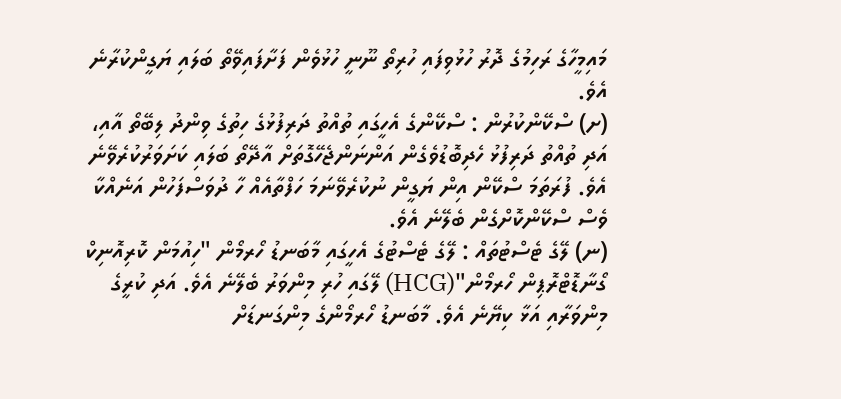މައިމީހާގެ ރަހިމުގެ ދޮރު ހުޅުވިފައި ހުރިތޯ ނޫނީ ހުޅުވެން ފަށާފައިވޭތޯ ބަލައި ޔަގީންކުރާނެ އެވެ.
(ށ) ސްކޭންކުރުން : ސްކޭންގެ އެހީގައި ތުއްތު ދަރިފުޅުގެ ހިތުގެ ވިންދު ލިބޭތޯ އާއި، އަދި ތުއްތު ދަރިފުޅު ހެދިބޮޑުވެގެން އަންނަންޖެހޭގޮތަށް އާދޭތޯ ބަލައި ކަށަވަރުކުރެވޭނެ އެވެ. ފުރަތަމަ ސްކޭން އިން ޔަގީން ނުކުރެވޭނަމަ ހަފްތާއެއް ހާ ދުވަސްފަހުން އަނެއްކާ ވެސް ސްކޭންކޮށްގެން ބެލޭނެ އެވެ.
(ނ) ލޭގެ ޓެސްޓުތައް : ލޭގެ ޓެސްޓުގެ އެހީގައި މާބަނޑު ހޯރމޯން "ހިއުމަން ކޮރިއޮނިކް ގޯނާޑޮޓްރޮޕިން ހޯރމޯން"(HCG) ލޭގައި ހުރި މިންވަރު ބެލޭނެ އެވެ. އަދި ކުރީގެ މިންވަރާއި އަޅާ ކިޔޭނެ އެވެ. މާބަނޑު ހޯރމޯންގެ މިންގަނޑަށް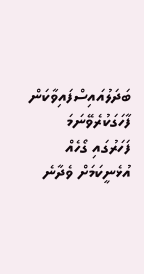ބަދަލުއައިސްފައިވާކަން ފާހަގަކުރެވޭނަމަ ފަހަރުގައި ގޯހެއް އުޅެނީކަމަށް ވެދާނެ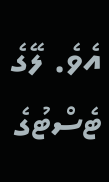އެވެ. ލޭގެ ޓެސްޓުގެ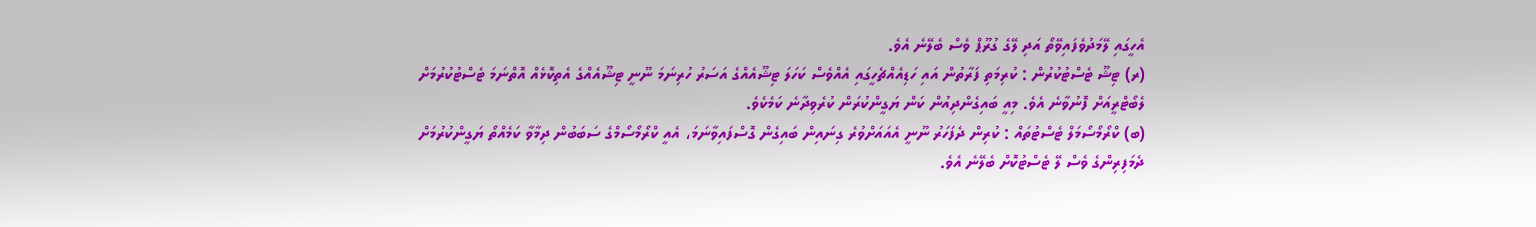އެހީގައި ލޭމަދުވެފައިވޭތޯ އަދި ލޭގެ ގުރޫޕް ވެސް ބެލޭނެ އެވެ.
(ރ) ޓިޝޫ ޓެސްޓުކުރުން : ކުރިމަތި ފަރާތުން އައި ހަޑިއެއްޗެހީގައި އެއްވެސް ކަހަލަ ޓިޝޫއެއްގެ އަސަރު ހުރިނަމަ ނޫނީ ޓިޝޫއެއްގެ އެތިކޮޅެއް އޮތްނަމަ ޓެސްޓުކުރުމަށް ލެބޯޓްރީއަށް ފޮނުވާނެ އެވެ. މިއީ ބައިގެންދިއުން ކަން ޔަގީންކުރަން ކުރެވިދާނެ ކަމެކެވެ.
(ބ) ކްރޯމޯސޯމަލް ޓެސްޓުތައް : ކުރިން ދެފަހަރު ނޫނީ އެއައަށްވުރެ ގިނައިން ބައިގެން ގޮސްފައިވާނަމަ، އެއީ ކްރޯމޯސޯމްގެ ސަބަބުން ދިމާވާ ކަމެއްތޯ ޔަގީންކުރުމަށް ދެމަފިރިންގެ ވެސް ލޭ ޓެސްޓުކޮށް ބެލޭނެ އެވެ.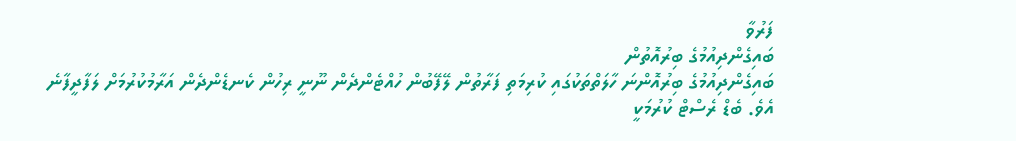ފަރުވާ
ބައިގެންދިއުމުގެ ބިރުއޮތުން
ބައިގެންދިއުމުގެ ބިރުއޮންނަ ހާލަތްތަކުގައި ކުރިމަތި ފަރާތުން ލޭފޭބުން ހުއްޓެންދެން ނޫނީ ރިހުން ކެނޑެންދެން އަރާމުކުރުމަށް ލަފާދީފާނެ އެވެ. ބެޑް ރެސްޓް ކުރުމަކީ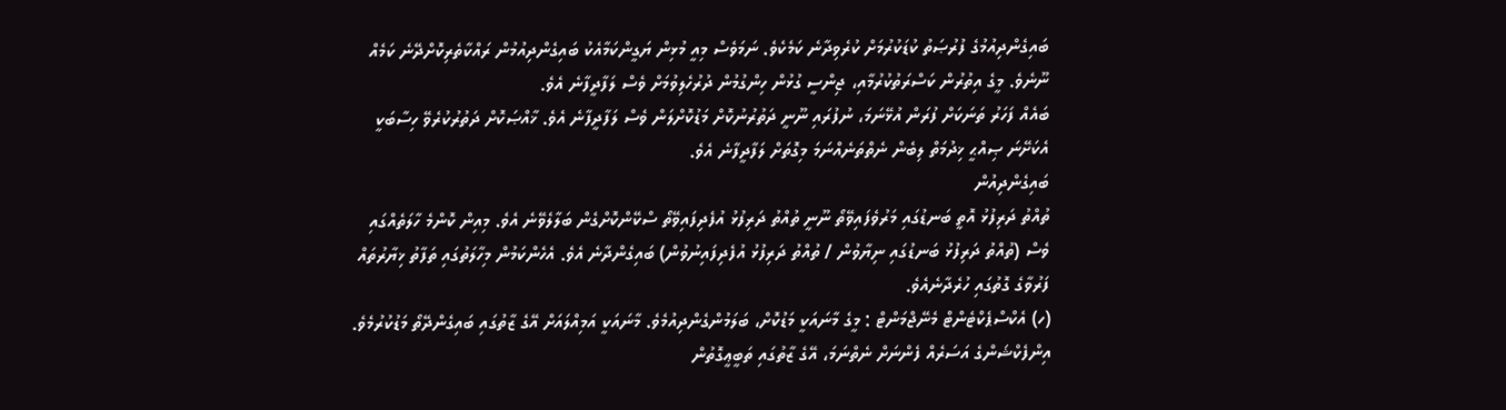ބައިގެންދިއުމުގެ ފުރުޞަތު ކުޑަކުރުމަށް ކުރެވިދާނެ ކަމެކެވެ. ނަމަވެސް މިއީ މުޅިން ޔަގީންކަމާއެކު ބައިގެންދިއުމުން ރައްކާތެރިކޮށްދޭނެ ކަމެއް ނޫނެވެ. މީގެ އިތުރުން ކަސްރަތުކުރުމާއި، ޖިންސީ ގުޅުން ހިންގުމުން ދުރުހެލިވުމަށް ވެސް ލަފާދީފާނެ އެވެ.
ބައެއް ފަހަރު ތަނަކަށް ފުރަން އުޅޭނަމަ، ނުފުރައި ނޫނީ ދަތުރުނުކޮށް މަޑުކޮށްލަން ވެސް ލަފާދީފާނެ އެވެ. ޚާއްޞަކޮށް ދަތުރުކުރެވޭ ހިސާބަކީ އެކަށޭނަ ޞިއްޙީ ޚިދުމަތް ލިބެން ނެތްތަނެއްނަމަ މިގޮތަށް ލަފާދީފާނެ އެވެ.
ބައިގެންދިއުން
ތުއްތު ދަރިފުޅު އޮތީ ބަނޑުގައި މަރުވެފައިވޭތޯ ނޫނީ ތުއްތު ދަރިފުޅު އުފެދިފައިވޭތޯ ސްކޭންކޮށްގެން ބަލާލެވޭނެ އެވެ. މިއިން ކޮންމެ ހާލަތެއްގައި ވެސް (ތުއްތު ދަރިފުޅު ބަނޑުގައި ނިޔާވުން / ތުއްތު ދަރިފުޅު އުފެދިފައިނުވުން) ބައިގެންދާނެ އެވެ. އެހެންކަމުން މިހާލަތުގައި ތަފާތު ޚިޔާރުތައް ފަރުވާގެ ގޮތުގައި ހުރެދާނެއެވެ.
(ހ) އެކްސްޕެކްޓެންޓް މެނޭޖްމަންޓް : މީގެ މާނައަކީ މަޑުކޮށް، ބަލަމުންގެންދިއުމެވެ. މާނައަކީ އަމިއްލައަށް އޭގެ ޒާތުގައި ބައިގެންދޭތޯ މަޑުކުރުމެވެ. އިންފެކްޝަންގެ އަސަރެއް ފެންނަށް ނެތްނަމަ، އޭގެ ޒާތުގައި ތަބީޢީގޮތުން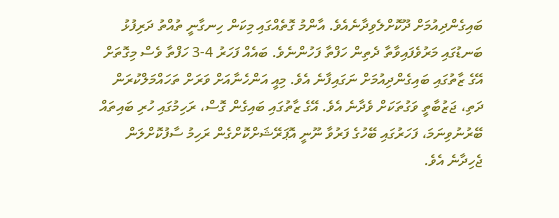ބައިގެންދިއުމަށް ދޫކޮށްލެވިދާނެއެވެ. އާންމު ގޮތެއްގައި މިކަން ހިނގާނީ ތުއްތު ދަރިފުޅު ބަނޑުގައި މަރުވެފައިވާތާ ދެތިން ހަފްތާ ފަހުންނެވެ. ބައެއް ފަހަރު 4-3 ހަފްތާ ވެސް މިގޮތަށް އޭގެ ޒާތުގައި ބައިގެންދިއުމަށް ނަގައިފާނެ އެވެ. މިއީ އަންހެނާއަށް ވަރަށް ތަހައްމަލްކުރަން ދަތި، ޖަޒުބާތީ ވަގުތަކަށް ވެދާނެ އެވެ. އޭގެ ޒާތުގައި ބައިގެން ގޮސް، ރަހިމުގައި ހުރި ބައިތައް ބޭރުނުވިނަމަ، ފަހަރުގައި ބޭހުގެ ފަރުވާ ނޫނީ އޮޕަރޭޝަށްކޮށްގެން ރަހިމު ސާފުކޮށްލަން ޖެހިދާނެ އެވެ.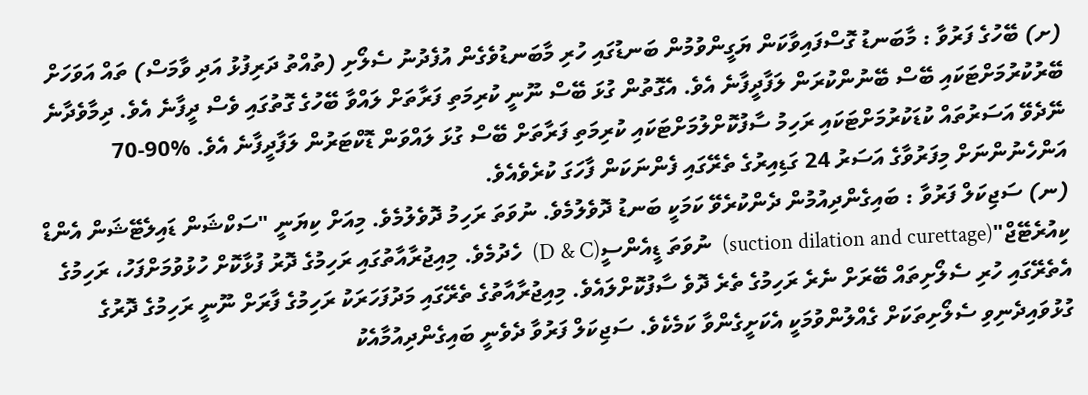(ށ) ބޭހުގެ ފަރުވާ : މާބަނޑު ގޮސްފައިވާކަން ޔަގީންވުމުން ބަނޑުގައި ހުރި މާބަނޑުވެގެން އުފެދުނު ސެލޯށި (ތުއްތު ދަރިފުޅު އަދި ވާމަސް) ތައް އަވަހަށް ބޭރުކުރުމަށްޓަކައި ބޭސް ބޭނުންކުރަން ލަފާދީފާނެ އެވެ. އެގޮތުން ގުޅަ ބޭސް ނޫނީ ކުރިމަތި ފަރާތަށް ލައްވާ ބޭހުގެ ގޮތުގައި ވެސް ދީފާނެ އެވެ. ދިމާވެދާނެ ނޭދެވޭ އަސަރުތައް ކުޑަކުރުމަށްޓަކައި ރަހިމު ސާފުކޮށްލުމަށްޓަކައި ކުރިމަތި ފަރާތަށް ބޭސް ގުޅަ ލައްވަން ޑޮކްޓަރުން ލަފާދީފާނެ އެވެ. %90-70 އަންހެނުންނަށް މިފަރުވާގެ އަސަރު 24 ގަޑިއިރުގެ ތެރޭގައި ފެންނަކަން ފާހަގަ ކުރެވެއެވެ.
(ނ) ސަޖިކަލް ފަރުވާ : ބައިގެންދިއުމުން ދެންކުރެވޭ ކަމަކީ ބަނޑު ދޮވެލުމެވެ. ނުވަތަ ރަހިމު ދޮވެލުމެވެ. މިއަށް ކިޔަނީ "ސަކްޝަން ޑައިލެޓޭޝަން އެންޑް ކިއުރެޓޭޖް"(suction dilation and curettage)  ނުވަތަ ޑީއެންސީ(D & C)  ހެދުމެވެ. މިއިޖުރާއާތުގައި ރަހިމުގެ ދޮރު ފުޅާކޮށް ހުޅުވުމަށްފަހު، ރަހިމުގެ އެތެރޭގައި ހުރި ސެލޯށިތައް ބޭރަށް ނެރެ ރަހިމުގެ ތެރެ ދޮވެ ސާފުކޮށްލައެވެ. މިއިޖުރާއާތުގެ ތެރޭގައި މަދުފަހަރަކު ރަހިމުގެ ފާރަށް ނޫނީ ރަހިމުގެ ދޮރުގެ ގުޅުވައިދެނިވި ސެލޯށިތަކަށް ގެއްލުންވުމަކީ އެކަށީގެންވާ ކަމެކެވެ. ސަޖިކަލް ފަރުވާ ދެވެނީ ބައިގެންދިއުމާއެކު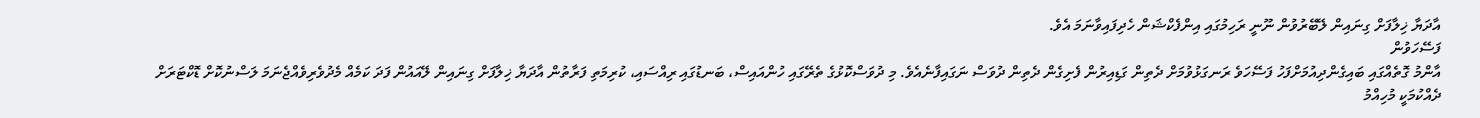އާދަޔާ ޚިލާފަށް ގިނައިން ލޭބޭރުވުން ނޫނީ ރަހިމުގައި އިންފެކްޝަން ހެދިފައިވާނަމަ އެވެ.
ފަސޭހަވުން
އާންމު ގޮތެއްގައި ބައިގެންދިއުމަށްފަހު ފަސޭހަވެ ރަނގަޅުވުމަށް ދެތިން ގަޑިއިރުން ފެށިގެން ދެތިން ދުވަސް ނަގައިފާނެއެވެ. މި ދުވަސްކޮޅުގެ ތެރޭގައި ހުންއައިސް، ބަނޑުގައި ރިއްސައި، ކުރިމަތި ފަރާތުން އާދަޔާ ޚިލާފަށް ގިނައިން ލޭއައުން ފަދަ ކަމެއް މެދުވެރިވެއްޖެނަމަ ލަސްނުކޮށް ޑޮކްޓަރަށް ދެއްކުމަކީ މުހިއްމު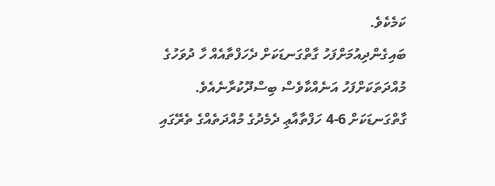ކަމެކެވެ.
ބައިގެންދިއުމަށްފަހު ގާތްގަނޑަކަށް ދެހަފްތާއެއް ހާ ދުވަހުގެ މުއްދަތަކަށްފަހު އަނެއްކާވެސް ބިސްދޫކުރާނެއެވެ. ގާތްގަނޑަކަށް 6-4 ހަފްތާއާޢި ދެމެދުގެ މުއްދަތެއްގެ ތެރޭގައި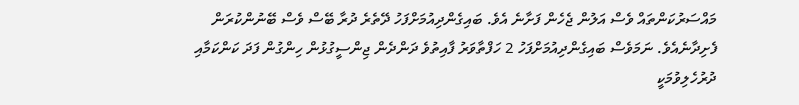މައްސަރުކަންތައް ވެސް އަލުން ޖެހެން ފަށާނެ އެވެ. ބައިގެންދިއުމަށްފަހު ދޭތެރެ ދުރާ ބޭސް ވެސް ބޭނުންކުރަން ފެށިދާނެއެވެ. ނަމަވެސް ބައިގެންދިއުމަށްފަހު 2 ހަފްތާވަރު ފާއިތުވެ ދަންދެން ޖިންސީގުޅުން ހިންގުން ފަދަ ކަންކަމާއި ދުރުހެލިވުމަކީ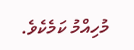މުހިއްމު ކަމެކެވެ.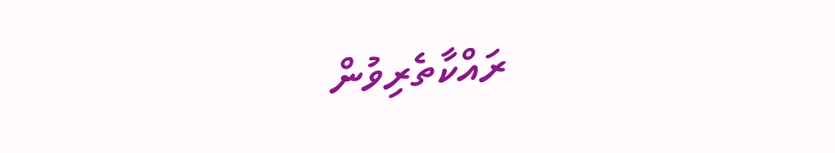ރައްކާތެރިވުން